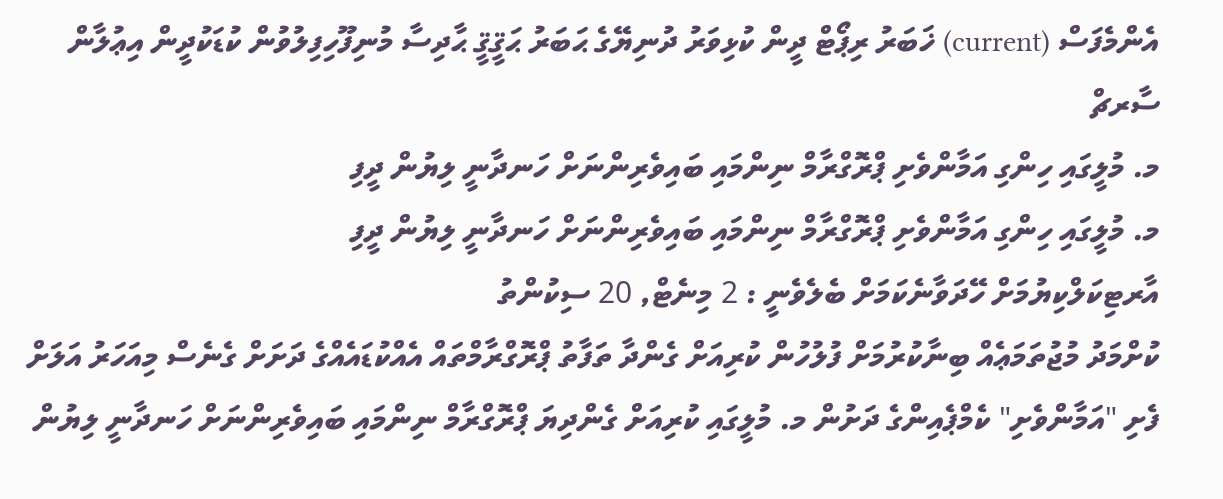އެންމެފަސް (current) ޚަބަރު ރިޕޯޓް ދީން ކުޅިވަރު ދުނިޔޭގެ ޙަބަރު ޙަޤީޤީ ޙާދިސާ މުނިފޫހިފިލުވުން ކުޑަކުދީން އިޢުލާން ސާރޗް
މ. މުލީގައި ހިންގި އަމާންވެށި ޕްރޮގްރާމް ނިންމައި ބައިވެރިންނަށް ހަނދާނީ ލިޔުން ދީފި
މ. މުލީގައި ހިންގި އަމާންވެށި ޕްރޮގްރާމް ނިންމައި ބައިވެރިންނަށް ހަނދާނީ ލިޔުން ދީފި
އާރޓިކަލްކިޔުމަށް ހޭދަވާނެކަމަށް ބެލެވެނީ : 2 މިނެޓް, 20 ސިކުންތު
ކުށްމަދު މުޖުތަމަޢެއް ބިނާކުރުމަށް ފުލުހުން ކުރިއަށް ގެންދާ ތަފާތު ޕްރޮގްރާމްތައް އެއްކުޑައެއްގެ ދަށަށް ގެނެސް މިއަހަރު އަލަށް ފެށި "އަމާންވެށި" ކެމްޕެއިންގެ ދަށުން މ. މުލީގައި ކުރިއަށް ގެންދިޔަ ޕްރޮގްރާމް ނިންމައި ބައިވެރިންނަށް ހަނދާނީ ލިޔުން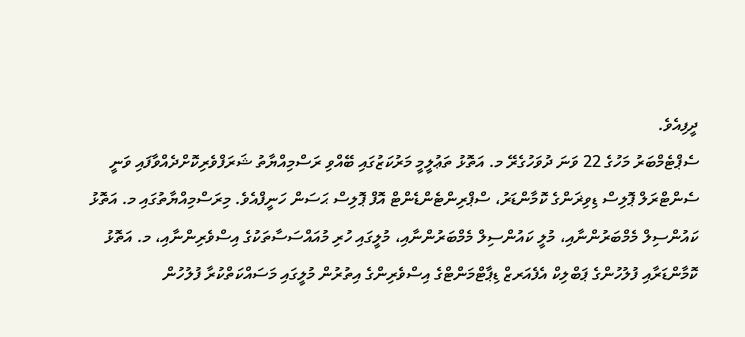ދީފިއެވެ.
ސެޕްޓެމްބަރު މަހުގެ 22 ވަނަ ދުވަހުގެރޭ މ. އަތޮޅު ތަޢުލީމީ މަރުކަޒުގައި ބޭއްވި ރަސްމިއްޔާތު ޝަރަފްވެރިކޮށްދެއްވާފައި ވަނީ ސެންޓްރަލް ޕޮލިސް ޑިވިޜަންގެ ކޮމާންޑަރު، ސްޕްރިންޓެންޑެންޓް އޮފް ޕޮލިސް ޙަސަން ހަނީފްއެވެ. މިރަސްމިއްޔާތުގައި މ. އަތޮޅު ކައުންސިލް މެމްބަރުންނާއި، މުލީ ކައުންސިލް މެމްބަރުންނާއި، މުލީގައި ހުރި މުއައްސަސާތަކުގެ އިސްވެރިންނާއި، މ. އަތޮޅު ކޮމާންޑަރާއި ފުލުހުންގެ ޕަބްލިކް އެފެއަރޒް ޑިޕާޓްމަންޓްގެ އިސްވެރިންގެ އިތުރުން މުލީގައި މަސައްކަތްކުރާ ފުލުހުން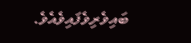ބައިވެރިވެފައިވެއެވެ.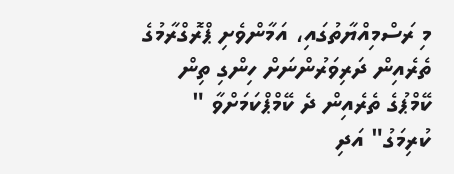މި ރަސްމިއްޔާތުގައި، އަމާންވެށި ޕްރޮގްރާމުގެ ތެރެއިން ދަރިވަރުންނަށް ހިންގި ތިން ކޭމްޕުގެ ތެރެއިން ދެ ކޭމްޕްކަމަށްވާ " ކުރިމަގު" އަދި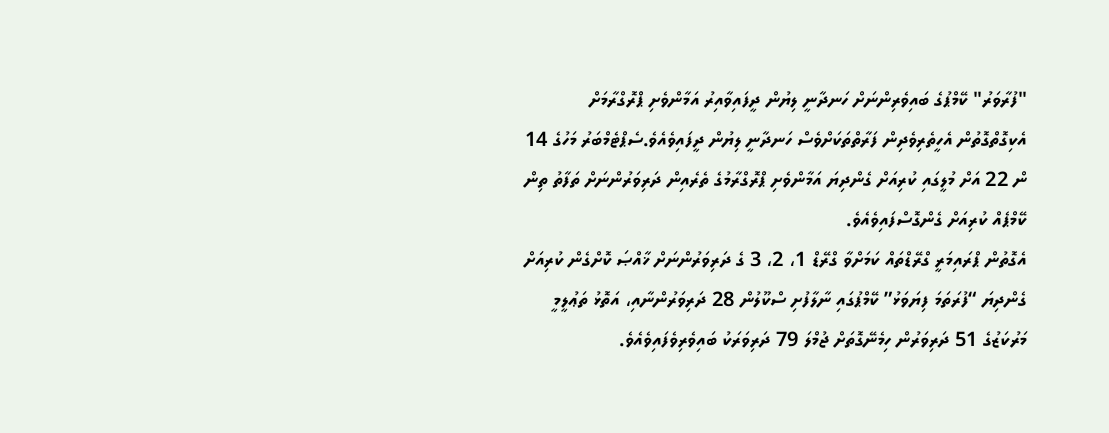"ފުރާވަރު" ކޭމްޕުގެ ބައިވެރިންނަށް ހަނދާނީ ލިޔުން ދީފައިވާއިރު އަމާންވެށި ޕްރޮގްރާމަށް އެކިގޮތްގޮތުން އެހީތެރިވެދިން ފަރާތްތަކަށްވެސް ހަނދާނީ ލިޔުން ދީފައިވެއެވެ.ސެޕްޓެމްބަރު މަހުގެ 14 ން 22 އަށް މުލީގައި ކުރިއަށް ގެންދިޔަ އަމާންވެށި ޕްރޮގްރާމުގެ ތެރެއިން ދަރިވަރުންނަށް ތަފާތު ތިން ކޭމްޕެއް ކުރިއަށް ގެންގޮސްފައިވެއެވެ.
އެގޮތުން ޕްރައިމަރީ ގްރޭޑްތައް ކަމަށްވާ ގްރޭޑް 1، 2، 3 ގެ ދަރިވަރުންނަށް ޚާއްޞަ ކޮށްގެން ކުރިއަށް ގެންދިޔަ “ފުރަތަމަ ފިޔަވަޅު” ކޭމްޕުގައި ނާލާފުށި ސްކޫލުން 28 ދަރިވަރުންނާއި، އަތޮޅު ތަޢުލީމީ މަރުކަޒުގެ 51 ދަރިވަރުން ހިމެނޭގޮތަށް ޖުމްލަ 79 ދަރިވަރަކު ބައިވެރިވެފައިވެއެވެ.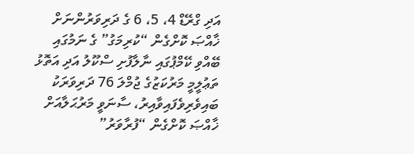އަދި ގްރޭޑް 4، 5، 6 ގެ ދަރިވަރުންނަށް ޚާއްޞަ ކޮށްގެން “ކުރިމަގު” ގެ ނަމުގައި ބޭއްވި ކޭމްޕުގައި ނާލާފުށި ސްކޫލު އަދި އަތޮޅު ތަޢުލީމީ މަރުކަޒުގެ ޖުމްލަ 76 ދަރިވަރަކު ބައިވެރިވެފައިވާއިރު، ސާނަވީ މަރުޙަލާއަށް ޚާއްޞަ ކޮށްގެން “ފުރާވަރު”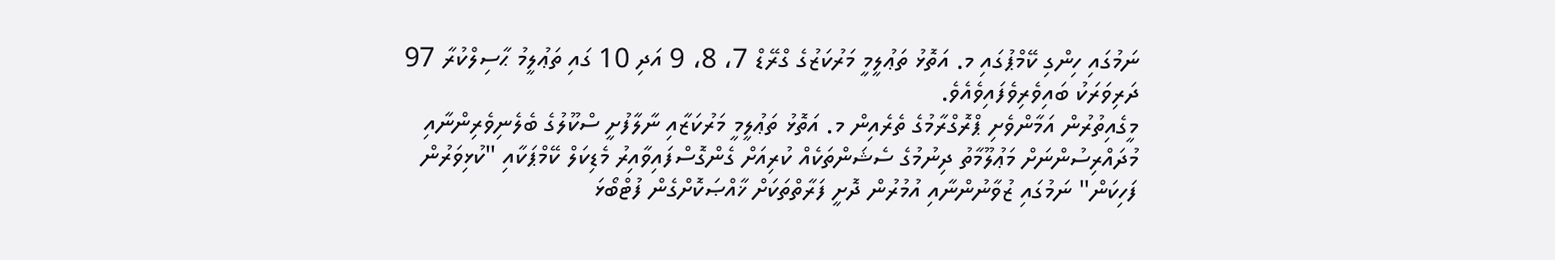ނަމުގައި ހިންގި ކޭމްޕުގައި މ. އަތޮޅު ތަޢުލީމީ މަރުކަޒުގެ ގްރޭޑް 7، 8، 9 އަދި 10 ގައި ތަޢުލީމު ޙާސިލްކުރާ 97 ދަރިވަރަކު ބައިވެރިވެފައިވެއެވެ.
މީގެއިތުރުން އަމާންވެށި ޕްރޮގްރާމުގެ ތެރެއިން މ. އަތޮޅު ތަޢުލީމީ މަރުކަޒާއި ނާލާފުށީ ސްކޫލުގެ ބެލެނިވެރިންނާއި މުދައްރިސުންނަށް މަޢުލޫމާތު ދިނުމުގެ ސެޝަންތަކެއް ކުރިއަށް ގެންގޮސްފައިވާއިރު މެޑިކަލް ކޭމްޕަކާއި "ކުޅިވަރުން ފަހިކަން" ނަމުގައި ޒުވާނުންނާއި އުމުރުން ދޮށީ ފަރާތްތަކަށް ޚާއްޞަކޮށްގެން ފުޓްބޯޅަ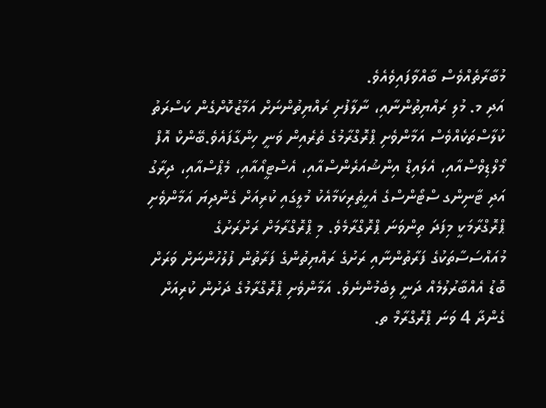މުބާރާތެއްވެސް ބާއްވާފައިވެއެވެ.
އަދި މ. މުލި ރައްޔިތުންނާއި، ނާލާފުށި ރައްޔިތުންނަށް އަމާޒުކޮށްގެން ކަސްރަތު ކުލާސްތަކެއްވެސް އަމާންވެށި ޕްރޮގްރާމުގެ ތެރެއިން ވަނީ ހިންގާފައެވެ.ބޭންކް އޮފް މޯލްޑިވްސްއާއި، އެލައިޑް އިންޝުއަރެންސްއާއި، އެސްޓީއޯއާއި، މެޕްސްއާއި، ދިރާގު އަދި ޓާނިންގ ސްޓޯންސްގެ އެހީތެރިކަމާއެކު މުލީގައި ކުރިއަށް ގެންދިޔަ އަމާންވެށި ޕްރޮގްރާމަކީ މިފަދަ ތިންވަނަ ޕްރޮގްރާމެވެ. މި ޕްރޮގްރާމަށް ރަށްރަށުގެ މުއައްސަސާތަކުގެ ފަރާތުންނާއި ރަށުގެ ރައްޔިތުންގެ ފަރާތުން ފުލުހުންނަށް ވަރަށް ބޮޑު އެއްބާރުލުމެއް ދަނީ ލިބެމުންނެވެ. އަމާންވެށި ޕްރޮގްރާމުގެ ދަށުން ކުރިއަށް ގެންދާ 4 ވަނަ ޕްރޮގްރާމް ތ.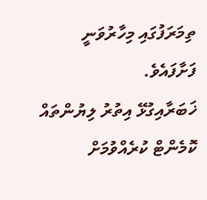ތިމަރަފުގައި މިހާރުވަނީ ފަށާފައެވެ.
ޚަބަރާއިގުޅޭ އިތުރު ލިޔުންތައް
ކޮމެންޓް ކުރެއްވުމަށް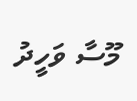މޫސާ ވަހީދު